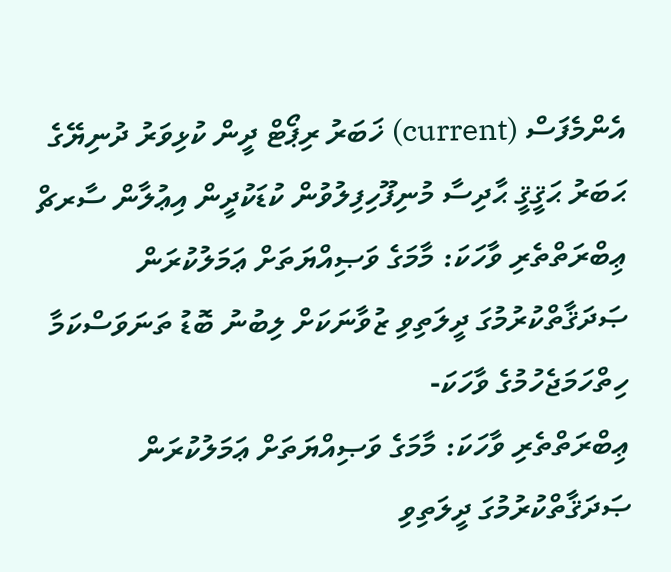އެންމެފަސް (current) ޚަބަރު ރިޕޯޓް ދީން ކުޅިވަރު ދުނިޔޭގެ ޙަބަރު ޙަޤީޤީ ޙާދިސާ މުނިފޫހިފިލުވުން ކުޑަކުދީން އިޢުލާން ސާރޗް
ޢިބްރަތްތެރި ވާހަކަ: މާމަގެ ވަޞިއްޔަތަށް ޢަމަލުކުރަން ޞަދަޤާތްކުރުމުގަ ދީލަތިވި ޒުވާނަކަށް ލިބުނު ބޮޑު ތަނަވަސްކަމާ ހިތްހަމަޖެހުމުގެ ވާހަކަ-
ޢިބްރަތްތެރި ވާހަކަ: މާމަގެ ވަޞިއްޔަތަށް ޢަމަލުކުރަން ޞަދަޤާތްކުރުމުގަ ދީލަތިވި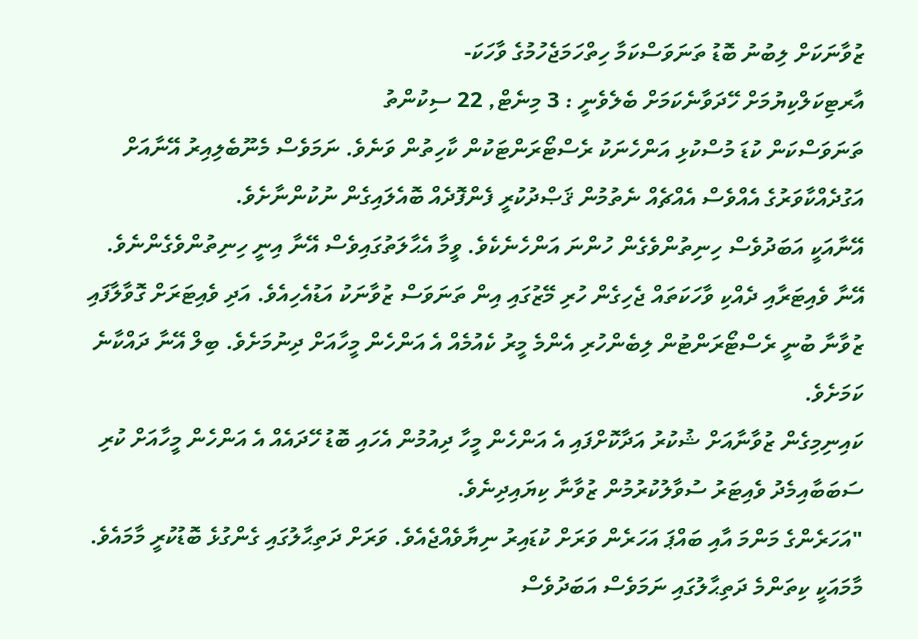ޒުވާނަކަށް ލިބުނު ބޮޑު ތަނަވަސްކަމާ ހިތްހަމަޖެހުމުގެ ވާހަކަ-
އާރޓިކަލްކިޔުމަށް ހޭދަވާނެކަމަށް ބެލެވެނީ : 3 މިނެޓް, 22 ސިކުންތު
ތަނަވަސްކަން ކުޑަ މުސްކުޅި އަންހެނަކު ރެސްޓޯރަންޓަކުން ކާހިތުން ވަނެވެ. ނަމަވެސް މެނޫބެލިއިރު އޭނާއަށް އަގުދެއްކާވަރުގެ އެއްވެސް އެއްޗެއް ނެތުމުން ޤަޞްދުކުރީ ފެންފޮދެއް ބޮއެލައިގެން ނުކުންނާށެވެ.
އޭނާއަކީ އަބަދުވެސް ހިނިތުންވެގެން ހުންނަ އަންހެނެކެވެ. ވީމާ އެޙާލަތުގައިވެސް އޭނާ އިނީ ހިނިތުންވެގެންނެވެ. އޭނާ ވެއިޓަރާއި ދެއްކި ވާހަކަތައް ޖެހިގެން ހުރި މޭޒުގައި އިން ތަނަވަސް ޒުވާނަކު އަޑުއެހިއެވެ. އަދި ވެއިޓަރަށް ގޮވާލާފައި ޒުވާނާ ބުނީ ރެސްޓޯރަންޓުން ލިބެންހުރި އެންމެ މީރު ކެއުމެއް އެ އަންހެން މީހާއަށް ދިނުމަށެވެ. ބިލް އޭނާ ދައްކާނެ ކަމަށެވެ.
ކައިނިމިގެން ޒުވާނާއަށް ޝުކުރު އަދާކޮށްފައި އެ އަންހެން މީހާ ދިއުމުން އެހައި ބޮޑު ހޭދައެއް އެ އަންހެން މީހާއަށް ކުރި ސަބަބާއިމެދު ވެއިޓަރު ސުވާލުކުރުމުން ޒުވާނާ ކިޔައިދިނެވެ.
"އަހަރެންގެ މަންމަ އާއި ބައްޕަ އަހަރެން ވަރަށް ކުޑައިރު ނިޔާވެއްޖެއެވެ. ވަރަށް ދަތިޙާލުގައި ގެންގުޅެ ބޮޑުކުރީ މާމައެވެ. މާމައަކީ ކިތަންމެ ދަތިޙާލުގައި ނަމަވެސް އަބަދުވެސް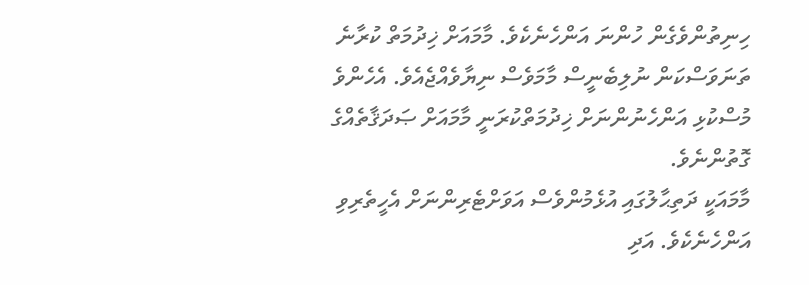ހިނިތުންވެގެން ހުންނަ އަންހެނެކެވެ. މާމައަށް ޚިދުމަތް ކުރާނެ ތަނަވަސްކަން ނުލިބެނީސް މާމަވެސް ނިޔާވެއްޖެއެވެ. އެހެންވެ މުސްކުޅި އަންހެނުންނަށް ޚިދުމަތްކުރަނީ މާމައަށް ޞަދަޤާތެއްގެ ގޮތުންނެވެ.
މާމައަކީ ދަތިޙާލުގައި އުޅެމުންވެސް އަވަށްޓެރިންނަށް އެހީތެރިވި އަންހެނެކެވެ. އަދި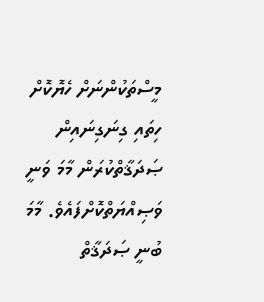މީސްތަކުންނަށް ހެޔޮކޮށް ހިތައި ގިނަގިނައިން ޞަދަޤާތްކުރަން މާމަ ވަނީ ވަޞިއްޔަތްކޮށްފައެވެ. މާމަ ބުނީ ޞަދަޤާތް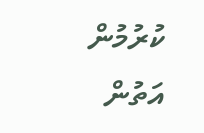ކުރުމުން އަތުން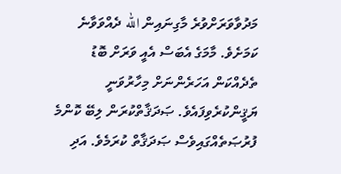މަދުވާވަރަށްވުރެ މާގިނައިން الله ދެއްވަވާނެ ކަމަށެވެ. މާމަގެ އެބަސް އެއީ ވަރަށް ބޮޑު ތެދެއްކަން އަހަރެންނަށް މިހާރުވަނީ ޔަޤީންކުރެވިފައެވެ. ޞަދަޤާތްކުރަން ލިބޭ ކޮންމެ ފުރުޞަތެއްގައިވެސް ޞަދަޤާތް ކުރަމެވެ. އަދި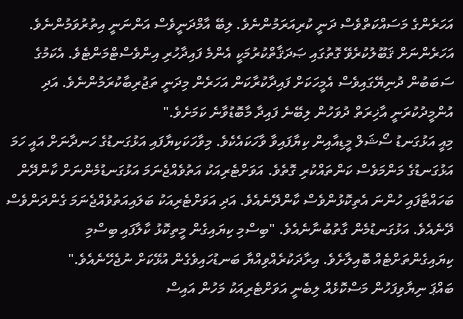އަހަރެންގެ މަސައްކަތްވެސް ދަނީ ކުރިއަރަމުންނެވެ. ލިބޭ އާމްދަނީވެސް އަންނަނީ އިތުރުވަމުންނެވެ.
އަހަރެންނަށް ޤަބޫލުކުރެވޭ ގޮތުގައި ޞަދަޤާތްކުރުމަކީ އެންމެ ފައިދާހުރި އިންވެސްޓްމަންޓެވެ. އެކަމުގެ ސަބަބުން ދުނިޔޭގައިވެސް އެމީހަކަށް ފައިދާކުރާކަން އަހަރެން މިދަނީ ތަޖުރިބާކުރަމުންނެވެ. އަދި އުންމީދުކުރަނީ އާޚިރަތް ދުވަހުން ލިބޭނެ ފައިދާ މާބޮޑުވާނެ ކަމަށެވެ."
މިއީ އަޅުގަނޑު ސޯޝަލް މީޑިއާއިން ކިޔާފައިވާ ވާހަކައެކެވެ. މިވާހަކަކިޔާފައި އަޅުގަނޑުގެ ހަނދާނަށް އައީ ހަމަ އަޅުގަނޑުގެ މަންމަވެސް ކަންތައްކުރި ގޮތެވެ. އަވަށްޓެރިއަކު އަތުވެއްޖެނަމަ އަޅުގަނޑުމެންނަށް ކާންދޭން ބަހައްޓާފައި ހުންނަ އެތިކޮޅުންވެސް ކާންދޭނެއެވެ. އަދި އަވަށްޓެރިއަކު ބަލައިއަތުވެއްޖެނަމަ ގެންދަންވެސް ދޭނެއެވެ. އަޅުގަނޑުމެން ގާތުބުނާނެއެވެ. "ބިސްމި ކިޔައިގެން މީތިކޮޅު ކާލާފައި ބިސްމި ކިޔައިގެންތަށްޓެއް ބޮއިލާށެވެ. އިރާދަކުރެއްވިއްޔާ ބަނޑުހައިވެގެން އުޅޭކަށް ނުޖެހޭނެއެވެ."
ބައްޕަ ނިޔާވިފަހުން މަސްކޮޅެއް ލިބެނީ އަވަށްޓެރިއަކު މަހުން އައިސް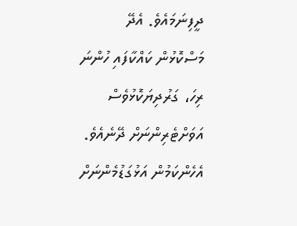ދީފިނަމައެވެ. އެދޭ މަސްކޮޅުން ކައްކާފައި ހުންނަ ރިހަ، ގަރުދިޔަކޮޅުވެސް އަވަށްޓެރިންނަށް ދޭނެއެވެ. އެހެންކަމުން އަޅުގަޑުމެންނަށް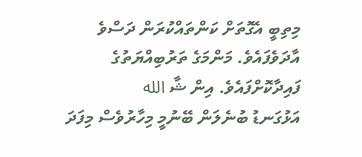މިތިބީ އެގޮތަށް ކަންތައްކުރަން ދަސްވެ އާދަވެފައެވެ. މަންމަގެ ތަރުބިއްޔަތުގެ ފައިދާކޮށްފައެވެ. އިން ޝާ الله
އަޅުގަނޑު ބުނެލަން ބޭނުމީ މިހާރުވެސް މިފަދަ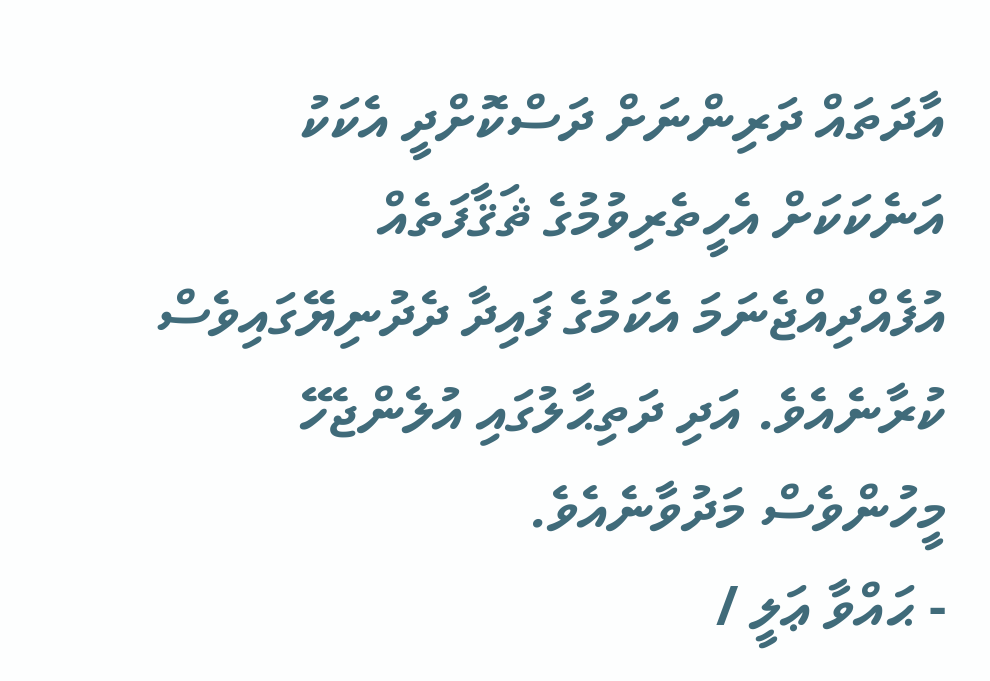އާދަތައް ދަރިންނަށް ދަސްކޮށްދީ އެކަކު އަނެކަކަށް އެހީތެރިވުމުގެ ޘަޤާފަތެއް އުފެއްދިއްޖެނަމަ އެކަމުގެ ފައިދާ ދެދުނިޔޭގައިވެސް ކުރާނެއެވެ. އަދި ދަތިޙާލުގައި އުލެންޖެހޭ މީހުންވެސް މަދުވާނެއެވެ.
- ޙައްވާ ޢަލީ /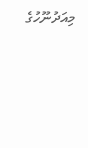މިއަދުނޫހުގެ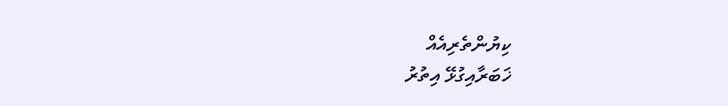ކިޔުންތެރިއެއް
ޚަބަރާއިގުޅޭ އިތުރު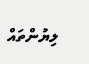ލިޔުންތައް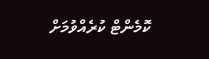ކޮމެންޓް ކުރެއްވުމަށް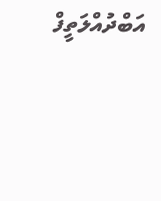އަބްދުއްލަތީފް